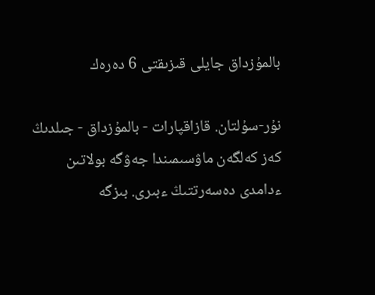بالمۇزداق جايلى قىزىقتى 6 دەرەك

نۇر-سۇلتان. قازاقپارات - بالمۇزداق - جىلدىڭ كەز كەلگەن ماۋسىمىندا جەۋگە بولاتىن ءدامدى دەسەرتتىڭ ءبىرى. بىزگە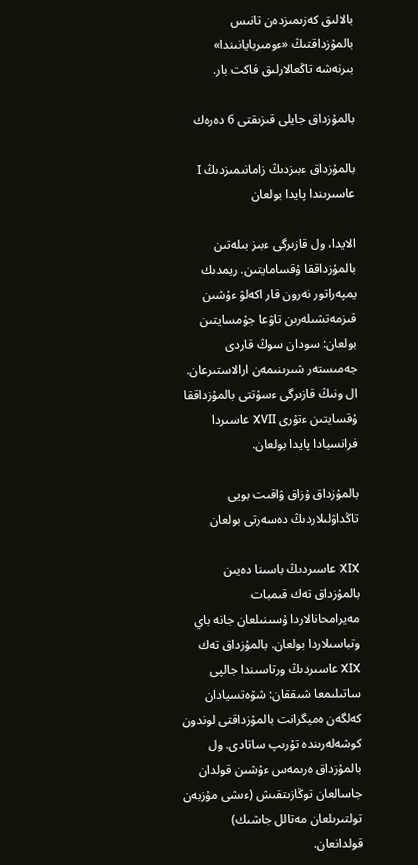بالالىق كەزىمىزدەن تانىس بالمۇزداقتىڭ «ءومىربايانىندا» بىرنەشە تاڭعالارلىق فاكت بار.

بالمۇزداق جايلى قىزىقتى 6 دەرەك

بالمۇزداق ءبىزدىڭ زامانىمىزدىڭ I عاسىرىندا پايدا بولعان

الايدا، ول قازىرگى ءبىز بىلەتىن بالمۇزداققا ۇقسامايتىن. ريمدىك يمپەراتور نەرون قار اكەلۋ ءۇشىن قىزمەتشىلەرىن تاۋعا جۇمسايتىن بولعان: سودان سوڭ قاردى جەمىستەر شىرىنىمەن ارالاستىرعان. ال ونىڭ قازىرگى ءسۇتتى بالمۇزداققا ۇقسايتىن ءتۇرى XVII عاسىردا فرانسيادا پايدا بولعان.

بالمۇزداق ۇزاق ۋاقىت بويى تاڭداۋلىلاردىڭ دەسەرتى بولعان

XIX عاسىردىڭ باسىنا دەيىن بالمۇزداق تەك قىمبات مەيرامحانالاردا ۇسىنىلعان جانە باي وتباسىلاردا بولعان. بالمۇزداق تەك XIX عاسىردىڭ ورتاسىندا جالپى ساتىلىمعا شىققان: شۆەتسيادان كەلگەن ەميگرانت بالمۇزداقتى لوندون كوشەلەرىندە تۇرىپ ساتادى. ول بالمۇزداق ەرىمەس ءۇشىن قولدان جاسالعان توڭازىتقىش (ءىشى مۇزبەن تولتىرىلعان مەتالل جاشىك) قولدانعان.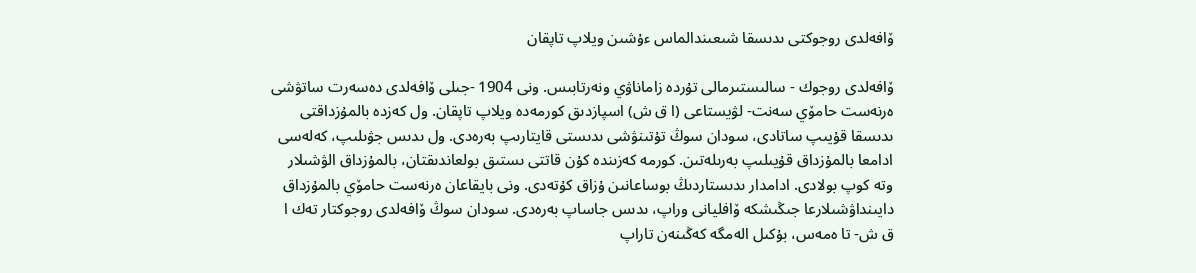ۆافەلدى روجوكتى ىدىسقا شىعىندالماس ءۇشىن ويلاپ تاپقان

ۆافەلدى روجوك - سالىستىرمالى تۇردە زاماناۋي ونەرتابىس. ونى 1904 -جىلى ۆافەلدى دەسەرت ساتۋشى ەرنەست حامۆي سەنت- لۋيستاعى (ا ق ش) اسپازدىق كورمەدە ويلاپ تاپقان. ول كەزدە بالمۇزداقتى ىدىسقا قۇيىپ ساتادى، سودان سوڭ تۇتىنۋشى ىدىستى قايتارىپ بەرەدى. ول ىدىس جۋىلىپ، كەلەسى ادامعا بالمۇزداق قۇيىلىپ بەرىلەتىن. كورمە كەزىندە كۇن قاتتى ىستىق بولعاندىقتان، بالمۇزداق الۋشىلار وتە كوپ بولادى. ادامدار ىدىستاردىڭ بوساعانىن ۇزاق كۇتەدى. ونى بايقاعان ەرنەست حامۆي بالمۇزداق دايىنداۋشىلارعا جىڭىشكە ۆافليانى وراپ، ىدىس جاساپ بەرەدى. سودان سوڭ ۆافەلدى روجوكتار تەك ا ق ش- تا ەمەس، بۇكىل الەمگە كەڭىنەن تاراپ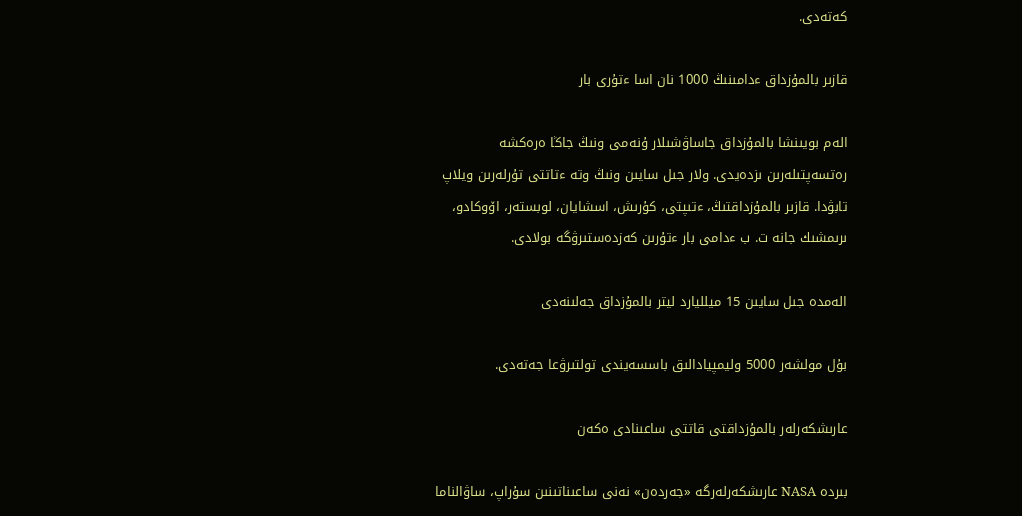كەتەدى.

قازىر بالمۇزداق ءدامىنىڭ 1000 نان اسا ءتۇرى بار

الەم بويىنشا بالمۇزداق جاساۋشىلار ۇنەمى ونىڭ جاڭا ەرەكشە رەتسەپتىلەرىن ىزدەيدى. ولار جىل سايىن ونىڭ وتە ءتاتتى تۇرلەرىن ويلاپ تابۋدا. قازىر بالمۇزداقتىڭ، ءتىپتى، كۇرىش، اسشايان، لوبستەر، اۆوكادو، ىرىمشىك جانە ت. ب ءدامى بار ءتۇرىن كەزدەستىرۋگە بولادى.

الەمدە جىل سايىن 15 ميلليارد ليتر بالمۇزداق جەلىنەدى

بۇل مولشەر 5000 وليمپيادالىق باسسەيندى تولتىرۋعا جەتەدى.

عارىشكەرلەر بالمۇزداقتى قاتتى ساعىنادى ەكەن

بىردە NASA عارىشكەرلەرگە «جەردەن» نەنى ساعىناتىنىن سۇراپ، ساۋالناما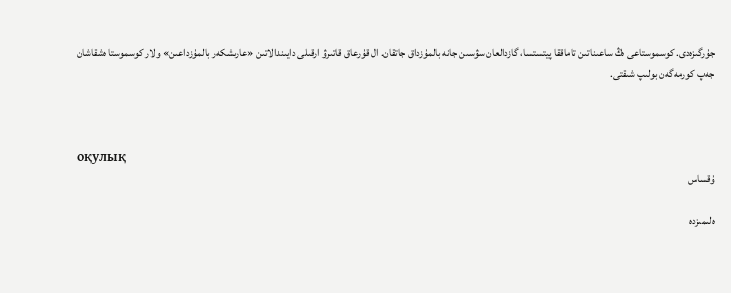جۇرگىزەدى. كوسموستاعى ەڭ ساعىناتىن تاماققا پيتستسا، گازدالعان سۋسىن جانە بالمۇزداق جاتقان. ال قۇرعاق قاتىرۋ ارقىلى دايىندالاتىن «عارىشكەر بالمۇزداعىن» ولار كوسموستا ەشقاشان جەپ كورمەگەن بولىپ شىقتى.



оқулық
ۇقساس

ەلىمىزدە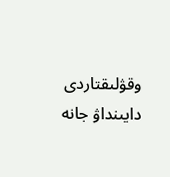وقۋلىقتاردى دايىنداۋ جانە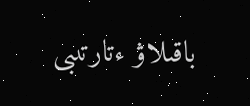باقىلاۋ ءتارتىبى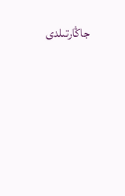جاڭارتىلدى